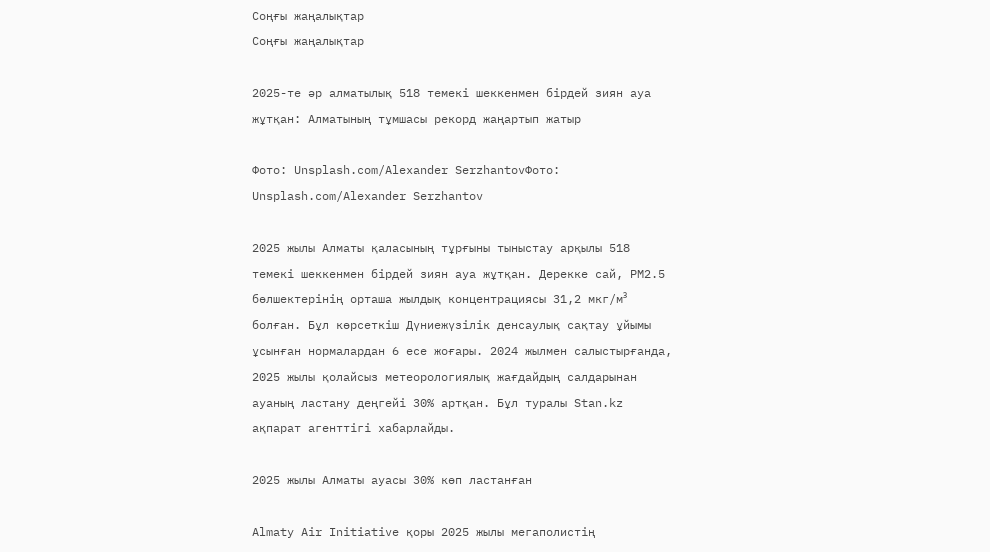Соңғы жаңалықтар
Соңғы жаңалықтар

2025-те әр алматылық 518 темекі шеккенмен бірдей зиян ауа жұтқан: Алматының тұмшасы рекорд жаңартып жатыр

Фото: Unsplash.com/Alexander SerzhantovФото: Unsplash.com/Alexander Serzhantov

2025 жылы Алматы қаласының тұрғыны тыныстау арқылы 518 темекі шеккенмен бірдей зиян ауа жұтқан. Дерекке сай, PM2.5 бөлшектерінің орташа жылдық концентрациясы 31,2 мкг/м³ болған. Бұл көрсеткіш Дүниежүзілік денсаулық сақтау ұйымы ұсынған нормалардан 6 есе жоғары. 2024 жылмен салыстырғанда, 2025 жылы қолайсыз метеорологиялық жағдайдың салдарынан ауаның ластану деңгейі 30% артқан. Бұл туралы Stan.kz ақпарат агенттігі хабарлайды.

2025 жылы Алматы ауасы 30% көп ластанған

Almaty Air Initiative қоры 2025 жылы мегаполистің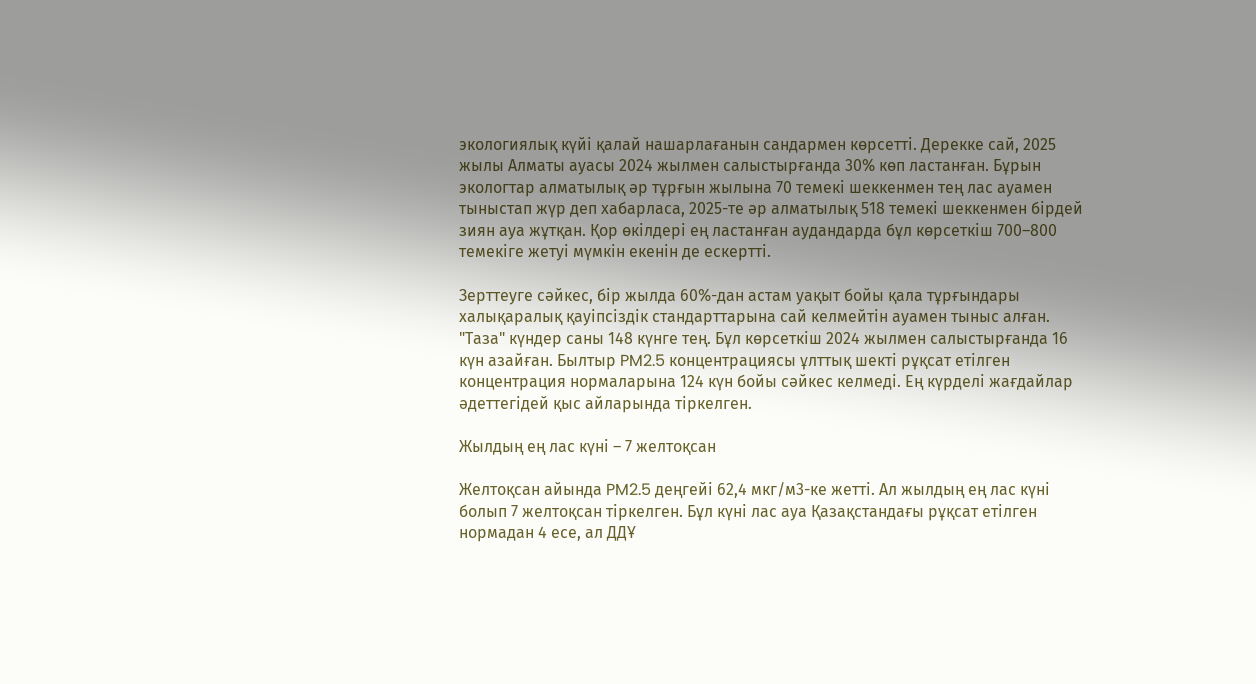экологиялық күйі қалай нашарлағанын сандармен көрсетті. Дерекке сай, 2025 жылы Алматы ауасы 2024 жылмен салыстырғанда 30% көп ластанған. Бұрын экологтар алматылық әр тұрғын жылына 70 темекі шеккенмен тең лас ауамен тыныстап жүр деп хабарласа, 2025-те әр алматылық 518 темекі шеккенмен бірдей зиян ауа жұтқан. Қор өкілдері ең ластанған аудандарда бұл көрсеткіш 700–800 темекіге жетуі мүмкін екенін де ескертті.

Зерттеуге сәйкес, бір жылда 60%-дан астам уақыт бойы қала тұрғындары халықаралық қауіпсіздік стандарттарына сай келмейтін ауамен тыныс алған. "Таза" күндер саны 148 күнге тең. Бұл көрсеткіш 2024 жылмен салыстырғанда 16 күн азайған. Былтыр PM2.5 концентрациясы ұлттық шекті рұқсат етілген концентрация нормаларына 124 күн бойы сәйкес келмеді. Ең күрделі жағдайлар әдеттегідей қыс айларында тіркелген.

Жылдың ең лас күні – 7 желтоқсан

Желтоқсан айында PM2.5 деңгейі 62,4 мкг/м3-ке жетті. Ал жылдың ең лас күні болып 7 желтоқсан тіркелген. Бұл күні лас ауа Қазақстандағы рұқсат етілген нормадан 4 есе, ал ДДҰ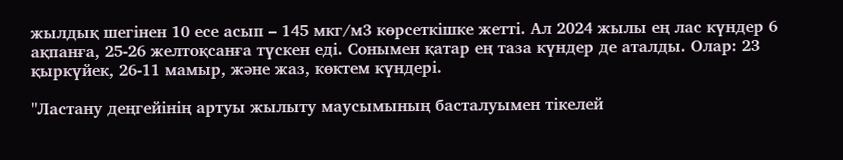жылдық шегінен 10 есе асып – 145 мкг/м3 көрсеткішке жетті. Ал 2024 жылы ең лас күндер 6 ақпанға, 25-26 желтоқсанға түскен еді. Сонымен қатар ең таза күндер де аталды. Олар: 23 қыркүйек, 26-11 мамыр, және жаз, көктем күндері.

"Ластану деңгейінің артуы жылыту маусымының басталуымен тікелей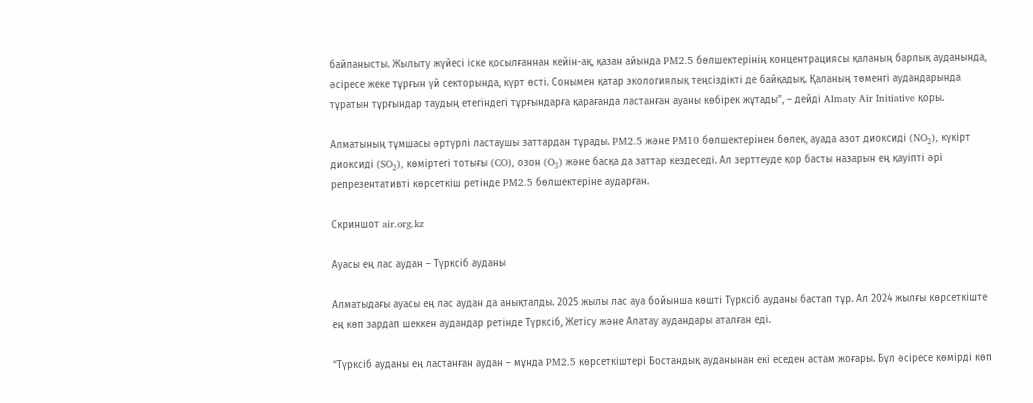байланысты. Жылыту жүйесі іске қосылғаннан кейін-ақ, қазан айында PM2.5 бөлшектерінің концентрациясы қаланың барлық ауданында, әсіресе жеке тұрғын үй секторында, күрт өсті. Сонымен қатар экологиялық теңсіздікті де байқадық. Қаланың төменгі аудандарында тұратын тұрғындар таудың етегіндегі тұрғындарға қарағанда ластанған ауаны көбірек жұтады", – дейді Almaty Air Initiative қоры.

Алматының тұмшасы әртүрлі ластаушы заттардан тұрады. PM2.5 және PM10 бөлшектерінен бөлек, ауада азот диоксиді (NO₂), күкірт диоксиді (SO₂), көміртегі тотығы (CO), озон (O₃) және басқа да заттар кездеседі. Ал зерттеуде қор басты назарын ең қауіпті әрі репрезентативті көрсеткіш ретінде PM2.5 бөлшектеріне аударған.

Скриншот air.org.kz

Ауасы ең лас аудан – Түрксіб ауданы

Алматыдағы ауасы ең лас аудан да анықталды. 2025 жылы лас ауа бойынша көшті Түрксіб ауданы бастап тұр. Ал 2024 жылғы көрсеткіште ең көп зардап шеккен аудандар ретінде Түрксіб, Жетісу және Алатау аудандары аталған еді.

“Түрксіб ауданы ең ластанған аудан – мұнда PM2.5 көрсеткіштері Бостандық ауданынан екі еседен астам жоғары. Бұл әсіресе көмірді көп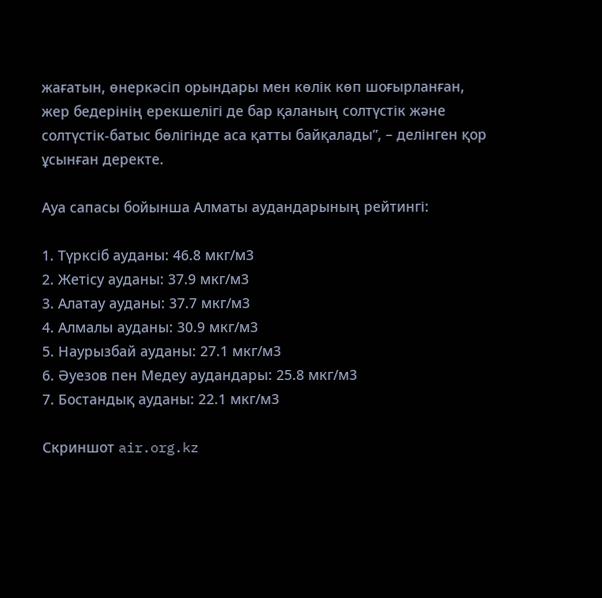жағатын, өнеркәсіп орындары мен көлік көп шоғырланған, жер бедерінің ерекшелігі де бар қаланың солтүстік және солтүстік-батыс бөлігінде аса қатты байқалады”, – делінген қор ұсынған деректе.

Ауа сапасы бойынша Алматы аудандарының рейтингі:

1. Түрксіб ауданы: 46.8 мкг/м3
2. Жетісу ауданы: 37.9 мкг/м3
3. Алатау ауданы: 37.7 мкг/м3
4. Алмалы ауданы: 30.9 мкг/м3
5. Наурызбай ауданы: 27.1 мкг/м3
6. Әуезов пен Медеу аудандары: 25.8 мкг/м3
7. Бостандық ауданы: 22.1 мкг/м3

Скриншот air.org.kz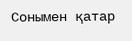Сонымен қатар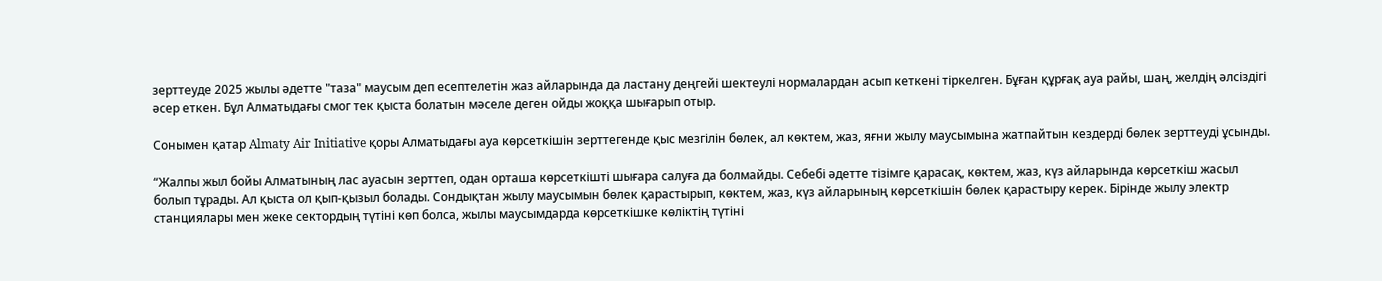зерттеуде 2025 жылы әдетте "таза" маусым деп есептелетін жаз айларында да ластану деңгейі шектеулі нормалардан асып кеткені тіркелген. Бұған құрғақ ауа райы, шаң, желдің әлсіздігі әсер еткен. Бұл Алматыдағы смог тек қыста болатын мәселе деген ойды жоққа шығарып отыр.

Сонымен қатар Almaty Air Initiative қоры Алматыдағы ауа көрсеткішін зерттегенде қыс мезгілін бөлек, ал көктем, жаз, яғни жылу маусымына жатпайтын кездерді бөлек зерттеуді ұсынды.

“Жалпы жыл бойы Алматының лас ауасын зерттеп, одан орташа көрсеткішті шығара салуға да болмайды. Себебі әдетте тізімге қарасақ, көктем, жаз, күз айларында көрсеткіш жасыл болып тұрады. Ал қыста ол қып-қызыл болады. Сондықтан жылу маусымын бөлек қарастырып, көктем, жаз, күз айларының көрсеткішін бөлек қарастыру керек. Бірінде жылу электр станциялары мен жеке сектордың түтіні көп болса, жылы маусымдарда көрсеткішке көліктің түтіні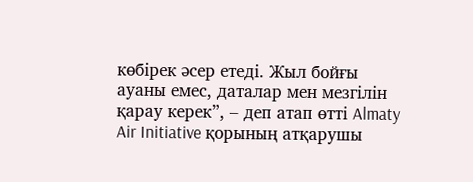көбірек әсер етеді. Жыл бойғы ауаны емес, даталар мен мезгілін қарау керек”, – деп атап өтті Almaty Air Initiative қорының атқарушы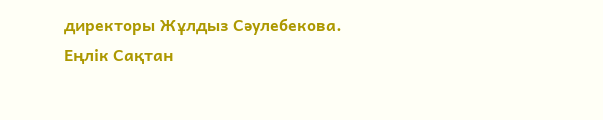директоры Жұлдыз Сәулебекова.
Еңлік Сақтан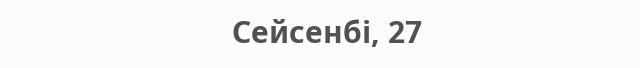Сейсенбі, 27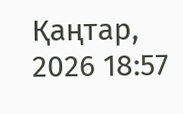Қаңтар, 2026 18:57